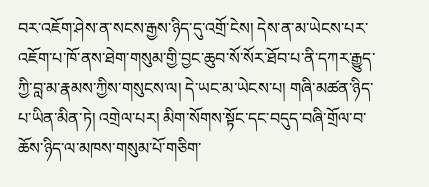བར་འཇོག་ཤེས་ན་སངས་རྒྱས་ཉིད་དུ་འགྲོ་ངེས། དེས་ན་མ་ཡེངས་པར་འཇོག་པ་ཁོ་ནས་ཐེག་གསུམ་གྱི་བྱང་ཆུབ་སོ་སོར་ཐོབ་པ་ནི་དཀར་རྒྱུད་ཀྱི་བླ་མ་རྣམས་ཀྱིས་གསུངས་ལ། དེ་ཡང་མ་ཡེངས་པ། གཞི་མཚན་ཉིད་པ་ཡིན་མིན་ཏེ། འགྲེལ་པར། མིག་སོགས་སྟོང་དང་བདུད་བཞི་གྲོལ་བ་ཆོས་ཉིད་ལ་མཁས་གསུམ་པོ་གཅིག་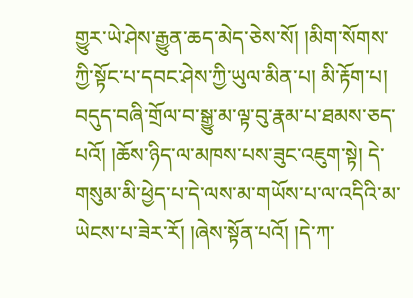གྱུར་ཡེ་ཤེས་རྒྱུན་ཆད་མེད་ཅེས་སོ། །མིག་སོགས་ཀྱི་སྟོང་པ་དབང་ཤེས་ཀྱི་ཡུལ་མིན་པ། མི་རྟོག་པ། བདུད་བཞི་གྲོལ་བ་སྒྱུ་མ་ལྟ་བུ་རྣམ་པ་ཐམས་ཅད་པའོ། །ཆོས་ཉིད་ལ་མཁས་པས་ཟུང་འཇུག་སྟེ། དེ་གསུམ་མི་ཕྱེད་པ་དེ་ལས་མ་གཡོས་པ་ལ་འདིའི་མ་ཡེངས་པ་ཟེར་རོ། །ཞེས་སྟོན་པའོ། །དེ་ཀ་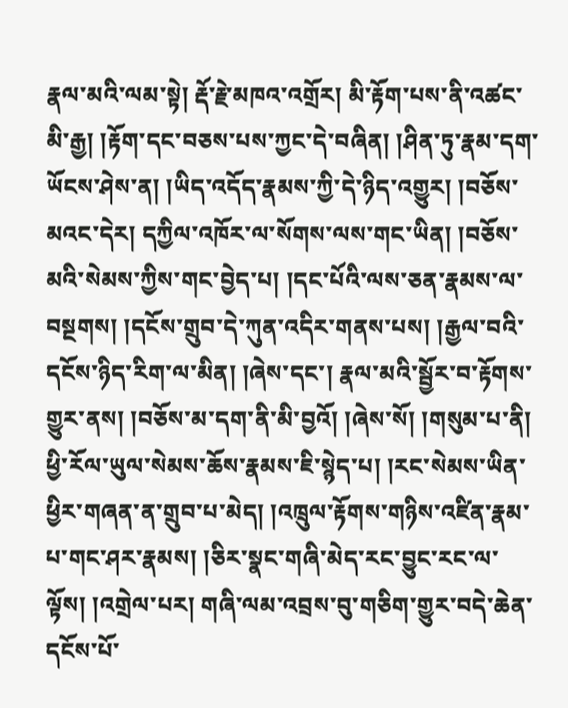རྣལ་མའི་ལམ་སྟེ། རྡོ་རྗེ་མཁའ་འགྲོར། མི་རྟོག་པས་ནི་འཚང་མི་རྒྱ། །རྟོག་དང་བཅས་པས་ཀྱང་དེ་བཞིན། །ཤིན་ཏུ་རྣམ་དག་ཡོངས་ཤེས་ན། །ཡིད་འདོད་རྣམས་ཀྱི་དེ་ཉིད་འགྱུར། །བཅོས་མའང་དེར། དཀྱིལ་འཁོར་ལ་སོགས་ལས་གང་ཡིན། །བཅོས་མའི་སེམས་ཀྱིས་གང་བྱེད་པ། །དང་པོའི་ལས་ཅན་རྣམས་ལ་བསྔགས། །དངོས་གྲུབ་དེ་ཀུན་འདིར་གནས་པས། །རྒྱལ་བའི་དངོས་ཉིད་རིག་ལ་མིན། །ཞེས་དང་། རྣལ་མའི་སྦྱོར་བ་རྟོགས་གྱུར་ནས། །བཅོས་མ་དག་ནི་མི་བྱའོ། །ཞེས་སོ། །གསུམ་པ་ནི། ཕྱི་རོལ་ཡུལ་སེམས་ཆོས་རྣམས་ཇི་སྙེད་པ། །རང་སེམས་ཡིན་ཕྱིར་གཞན་ན་གྲུབ་པ་མེད། །འཁྲུལ་རྟོགས་གཉིས་འཛིན་རྣམ་པ་གང་ཤར་རྣམས། །ཅིར་སྣང་གཞི་མེད་རང་བྱུང་རང་ལ་ལྟོས། །འགྲེལ་པར། གཞི་ལམ་འབྲས་བུ་གཅིག་གྱུར་བདེ་ཆེན་དངོས་པོ་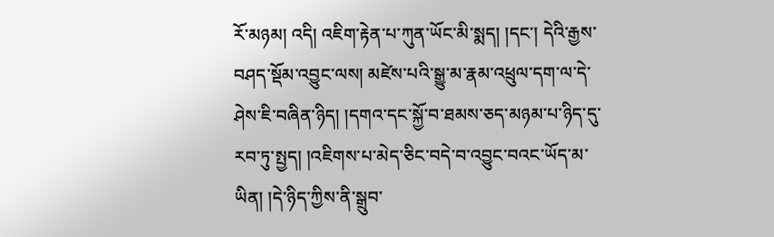རོ་མཉམ། འདི། འཇིག་རྟེན་པ་ཀུན་ཡོང་མི་སྨད། །དང་། དེའི་རྒྱས་བཤད་སྡོམ་འབྱུང་ལས། མཛེས་པའི་སྒྱུ་མ་རྣམ་འཕྲུལ་དག་ལ་དེ་ཤེས་ཇི་བཞིན་ཉིད། །དགའ་དང་སྐྱོ་བ་ཐམས་ཅད་མཉམ་པ་ཉིད་དུ་རབ་ཏུ་སྤྱད། །འཇིགས་པ་མེད་ཅིང་བདེ་བ་འབྱུང་བའང་ཡོད་མ་ཡིན། །དེ་ཉིད་ཀྱིས་ནི་སྒྲུབ་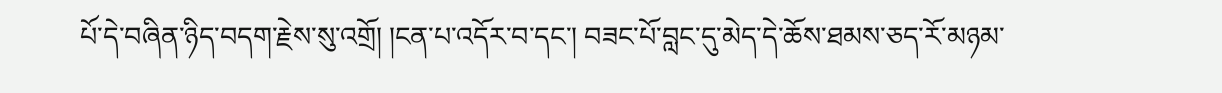པོ་དེ་བཞིན་ཉིད་བདག་རྗེས་སུ་འགྲོ། །ངན་པ་འདོར་བ་དང་། བཟང་པོ་བླང་དུ་མེད་དེ་ཆོས་ཐམས་ཅད་རོ་མཉམ་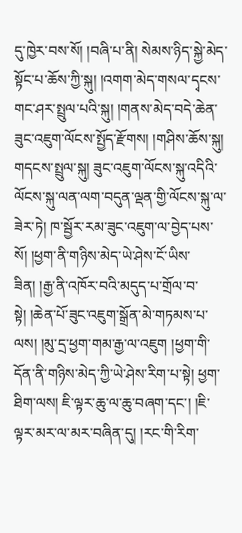དུ་ཁྱེར་བས་སོ། །བཞི་པ་ནི། སེམས་ཉིད་སྐྱེ་མེད་སྟོང་པ་ཆོས་ཀྱི་སྐུ། །འགག་མེད་གསལ་དྭངས་གང་ཤར་སྤྲུལ་པའི་སྐུ། །གནས་མེད་བདེ་ཆེན་ཟུང་འཇུག་ལོངས་སྤྱོད་རྫོགས། །གཤིས་ཆོས་སྐུ། གདངས་སྤྲུལ་སྐུ། ཟུང་འཇུག་ལོངས་སྐུ་འདིའི་ལོངས་སྐུ་ལན་ལག་བདུན་ལྡན་གྱི་ལོངས་སྐུ་ལ་ཟེར་ཏེ། ཁ་སྦྱོར་རམ་ཟུང་འཇུག་ལ་བྱེད་པས་སོ། །ཕྱག་ནི་གཉིས་མེད་ཡེ་ཤེས་ངོ་ཡིས་ཟིན། །རྒྱ་ནི་འཁོར་བའི་མདུད་པ་གྲོལ་བ་སྟེ། །ཆེན་པོ་ཟུང་འཇུག་སྒྲོན་མེ་གཏམས་པ་ལས། །མུ་དྲ་ཕྱག་གམ་རྒྱ་ལ་འཇུག །ཕྱག་གི་དོན་ནི་གཉིས་མེད་ཀྱི་ཡེ་ཤེས་རིག་པ་སྟེ། ཕྱག་ཐིག་ལས། ཇི་ལྟར་ཆུ་ལ་ཆུ་བཞག་དང་། །ཇི་ལྟར་མར་ལ་མར་བཞིན་དུ། །རང་གི་རིག་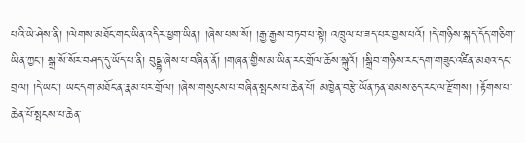པའི་ཡེ་ཤེས་ནི། །ལེགས་མཐོང་གང་ཡིན་འདིར་ཕྱག་ཡིན། །ཞེས་པས་སོ། །རྒྱ་རྒྱས་བཏབ་པ་སྟེ། འཁྲུལ་པ་ཟད་པར་བྱས་པའོ། །དེ་གཉིས་སྐད་དོད་གཅིག་ཡིན་ཀྱང་། སྒྲ་སོ་སོར་བཤད་དུ་ཡོད་པ་ནི། བུདྡྷ་ཞེས་པ་བཞིན་ནོ། །གཞན་གྱིས་མ་ཡིན་རང་གྲོལ་ཆོས་སྐུའོ། །སྒྲིབ་གཉིས་རང་དག་གཟུང་འཛིན་མཐའ་དང་བྲལ། །དེ་ཡང་། ཡང་དག་མཐོང་ན་རྣམ་པར་གྲོལ། །ཞེས་གསུངས་པ་བཞིན་སྤངས་པ་ཆེན་པོ། མཁྱེན་བརྩེ་ཡོན་ཏན་ཐམས་ཅད་རང་ལ་རྫོགས། །རྟོགས་པ་ཆེན་པོ་སྤངས་པ་ཆེན་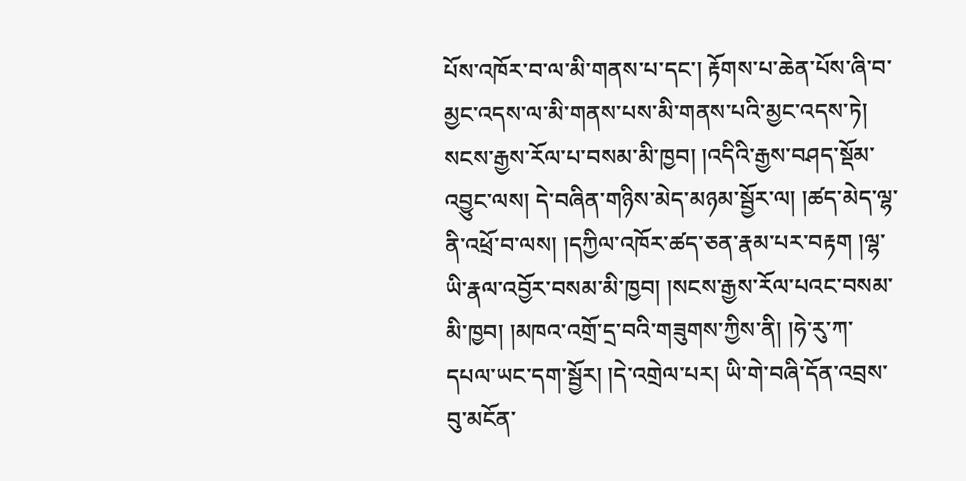པོས་འཁོར་བ་ལ་མི་གནས་པ་དང་། རྟོགས་པ་ཆེན་པོས་ཞི་བ་མྱང་འདས་ལ་མི་གནས་པས་མི་གནས་པའི་མྱང་འདས་ཏེ། སངས་རྒྱས་རོལ་པ་བསམ་མི་ཁྱབ། །འདིའི་རྒྱས་བཤད་སྡོམ་འབྱུང་ལས། དེ་བཞིན་གཉིས་མེད་མཉམ་སྦྱོར་ལ། །ཚད་མེད་ལྷ་ནི་འཕྲོ་བ་ལས། །དཀྱིལ་འཁོར་ཚད་ཅན་རྣམ་པར་བརྟག །ལྷ་ཡི་རྣལ་འབྱོར་བསམ་མི་ཁྱབ། །སངས་རྒྱས་རོལ་པའང་བསམ་མི་ཁྱབ། །མཁའ་འགྲོ་དྲ་བའི་གཟུགས་ཀྱིས་ནི། །ཧེ་རུ་ཀ་དཔལ་ཡང་དག་སྦྱོར། །དེ་འགྲེལ་པར། ཡི་གེ་བཞི་དོན་འབྲས་བུ་མངོན་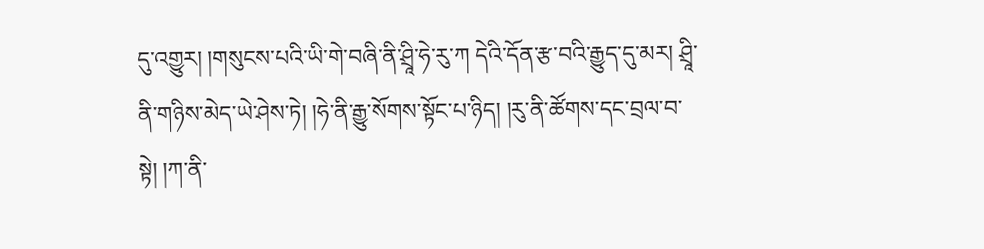དུ་འགྱུར། །གསུངས་པའི་ཡི་གེ་བཞི་ནི་ཤྲཱི་ཧེ་རུ་ཀ དེའི་དོན་རྩ་བའི་རྒྱུད་དུ་མར། ཤྲཱི་ནི་གཉིས་མེད་ཡེ་ཤེས་ཏེ། །ཧེ་ནི་རྒྱུ་སོགས་སྟོང་པ་ཉིད། །རུ་ནི་ཚོགས་དང་བྲལ་བ་སྟེ། །ཀ་ནི་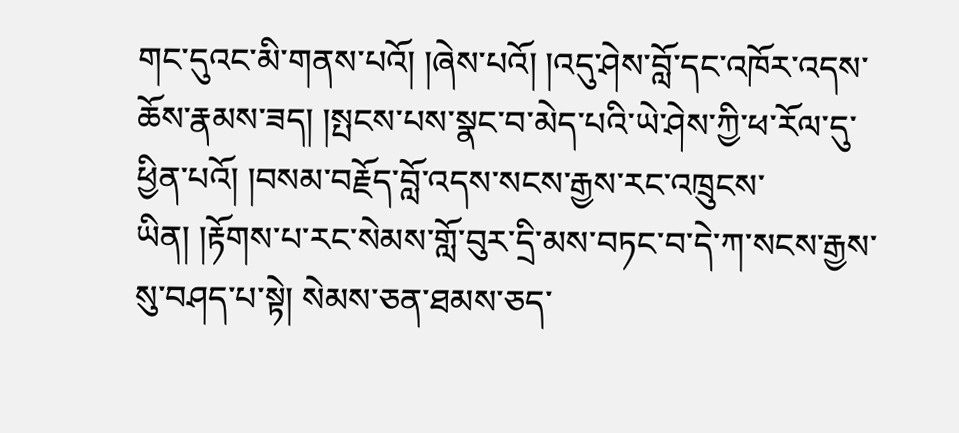གང་དུའང་མི་གནས་པའོ། །ཞེས་པའོ། །འདུ་ཤེས་བློ་དང་འཁོར་འདས་ཆོས་རྣམས་ཟད། །སྤངས་པས་སྣང་བ་མེད་པའི་ཡེ་ཤེས་ཀྱི་ཕ་རོལ་དུ་ཕྱིན་པའོ། །བསམ་བརྗོད་བློ་འདས་སངས་རྒྱས་རང་འཁྲུངས་ཡིན། །རྟོགས་པ་རང་སེམས་གློ་བུར་དྲི་མས་བཏང་བ་དེ་ཀ་སངས་རྒྱས་སུ་བཤད་པ་སྟེ། སེམས་ཅན་ཐམས་ཅད་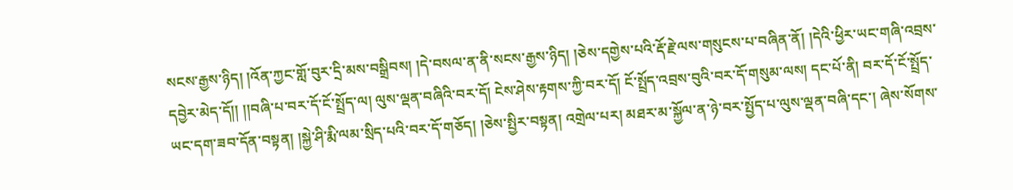སངས་རྒྱས་ཉིད། །འོན་ཀྱང་གློ་བུར་དྲི་མས་བསྒྲིབས། །དེ་བསལ་ན་ནི་སངས་རྒྱས་ཉིད། །ཅེས་དགྱེས་པའི་རྡོ་རྗེ་ལས་གསུངས་པ་བཞིན་ནོ། །དེའི་ཕྱིར་ཡང་གཞི་འབྲས་དབྱེར་མེད་དོ།། །།བཞི་པ་བར་དོ་ངོ་སྤྲོད་ལ། ལུས་ལྡན་བཞིའི་བར་དོ། ངེས་ཤེས་རྟགས་ཀྱི་བར་དོ། ངོ་སྤྲོད་འབྲས་བུའི་བར་དོ་གསུམ་ལས། དང་པོ་ནི། བར་དོ་ངོ་སྤྲོད་ཡང་དག་ཟབ་དོན་བསྟན། །སྐྱེ་ཤི་རྨི་ལམ་སྲིད་པའི་བར་དོ་གཅོད། །ཅེས་སྤྱིར་བསྟན། འགྲེལ་པར། མཐར་མ་སྐྱོལ་ན་ཉེ་བར་སྤྱོད་པ་ལུས་ལྡན་བཞི་དང་། ཞེས་སོགས་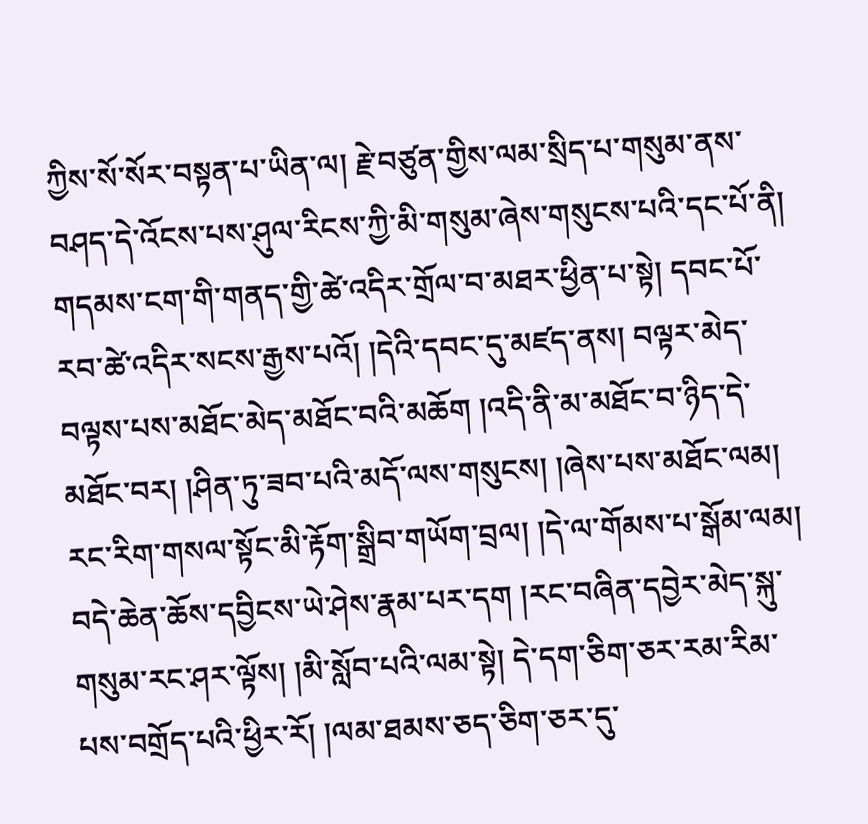ཀྱིས་སོ་སོར་བསྟན་པ་ཡིན་ལ། རྗེ་བཙུན་གྱིས་ལམ་སྲིད་པ་གསུམ་ནས་བཤད་དེ་འོངས་པས་ཤུལ་རིངས་ཀྱི་མི་གསུམ་ཞེས་གསུངས་པའི་དང་པོ་ནི། གདམས་ངག་གི་གནད་གྱི་ཚེ་འདིར་གྲོལ་བ་མཐར་ཕྱིན་པ་སྟེ། དབང་པོ་རབ་ཚེ་འདིར་སངས་རྒྱས་པའོ། །དེའི་དབང་དུ་མཛད་ནས། བལྟར་མེད་བལྟས་པས་མཐོང་མེད་མཐོང་བའི་མཆོག །འདི་ནི་མ་མཐོང་བ་ཉིད་དེ་མཐོང་བར། །ཤིན་ཏུ་ཟབ་པའི་མདོ་ལས་གསུངས། །ཞེས་པས་མཐོང་ལམ། རང་རིག་གསལ་སྟོང་མི་རྟོག་སྒྲིབ་གཡོག་བྲལ། །དེ་ལ་གོམས་པ་སྒོམ་ལམ། བདེ་ཆེན་ཆོས་དབྱིངས་ཡེ་ཤེས་རྣམ་པར་དག །རང་བཞིན་དབྱེར་མེད་སྐུ་གསུམ་རང་ཤར་ལྟོས། །མི་སློབ་པའི་ལམ་སྟེ། དེ་དག་ཅིག་ཅར་རམ་རིམ་པས་བགྲོད་པའི་ཕྱིར་རོ། །ལམ་ཐམས་ཅད་ཅིག་ཅར་དུ་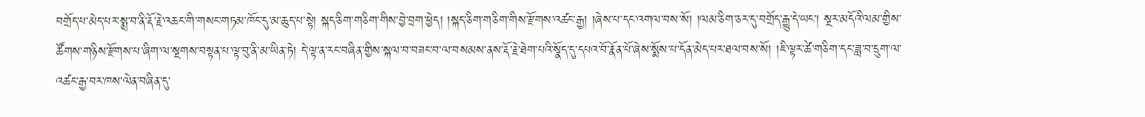བགྲོད་པ་མེད་པར་སྨྲ་བ་ནི་རྡོ་རྗེ་འཆང་གི་གསང་གཏམ་ཁོང་དུ་མ་ཆུད་པ་སྟེ། སྐད་ཅིག་གཅིག་གིས་བྱེ་བྲག་ཕྱེད། །སྐད་ཅིག་གཅིག་གིས་རྫོགས་འཚང་རྒྱ། །ཞེས་པ་དང་འགལ་བས་སོ། །ལམ་ཅིག་ཅར་དུ་བགྲོད་རྒྱུ་དེ་ཡང་། སྔར་མདོའི་ལམ་གྱིས་ཚོགས་གཉིས་རྫོགས་པ་ཞིག་ལ་སྔགས་བསྟན་པ་ལྟ་བུ་ནི་མ་ཡིན་ཏེ། དེ་ལྟ་ན་རང་བཞིན་གྱིས་སྐལ་བ་བཟང་བ་ལ་བསམས་ནས་རྡོ་རྗེ་ཐེག་པའི་སྣོད་དུ་དཔའ་བོ་རྣོན་པོ་ཞེས་སྨོས་པ་དོན་མེད་པར་ཐལ་བས་སོ། །ཇི་ལྟར་ཚེ་གཅིག་དང་ཟླ་བ་དྲུག་ལ་འཚང་རྒྱ་བར་ཁས་ལེན་བཞིན་དུ་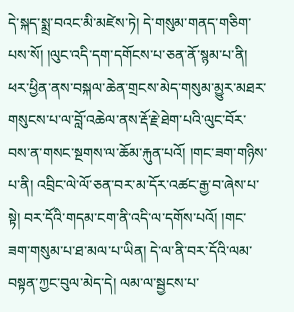དེ་སྐད་སྨྲ་བའང་མི་མཛེས་ཏེ། དེ་གསུམ་གནད་གཅིག་པས་སོ། །ལུང་འདི་དག་དགོངས་པ་ཅན་ནོ་སྙམ་པ་ནི། ཕར་ཕྱིན་ནས་བསྐལ་ཆེན་གྲངས་མེད་གསུམ་མྱུར་མཐར་གསུངས་པ་ལ་བློ་འཆེལ་ནས་རྡོ་རྗེ་ཐེག་པའི་ལུང་བོར་བས་ན་གསང་སྔགས་ལ་ཆོམ་རྐུན་པའོ། །གང་ཟག་གཉིས་པ་ནི། འབྲིང་ལེ་ལོ་ཅན་བར་མ་དོར་འཚང་རྒྱ་བ་ཞེས་པ་སྟེ། བར་དོའི་གདམ་ངག་ནི་འདི་ལ་དགོས་པའོ། །གང་ཟག་གསུམ་པ་ཐ་མལ་པ་ཡིན། དེ་ལ་ནི་བར་དོའི་ལམ་བསྟན་ཀྱང་བུལ་མེད་དེ། ལམ་ལ་སྦྱངས་པ་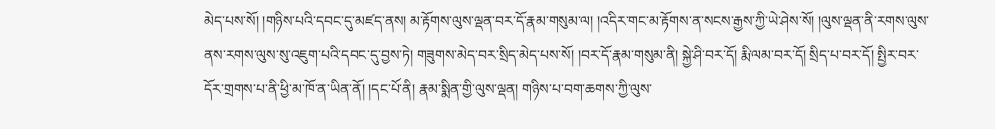མེད་པས་སོ། །གཉིས་པའི་དབང་དུ་མཛད་ནས། མ་རྟོགས་ལུས་ལྡན་བར་དོ་རྣམ་གསུམ་ལ། །འདིར་གང་མ་རྟོགས་ན་སངས་རྒྱས་ཀྱི་ཡེ་ཤེས་སོ། །ལུས་ལྡན་ནི་རགས་ལུས་ནས་རགས་ལུས་སུ་འཇུག་པའི་དབང་དུ་བྱས་ཏེ། གཟུགས་མེད་བར་སྲིད་མེད་པས་སོ། །བར་དོ་རྣམ་གསུམ་ནི། སྐྱེ་ཤི་བར་དོ། རྨི་ལམ་བར་དོ། སྲིད་པ་བར་དོ། སྤྱིར་བར་དོར་གྲགས་པ་ནི་ཕྱི་མ་ཁོ་ན་ཡིན་ནོ། །དང་པོ་ནི། རྣམ་སྨིན་གྱི་ལུས་ལྡན། གཉིས་པ་བག་ཆགས་ཀྱི་ལུས་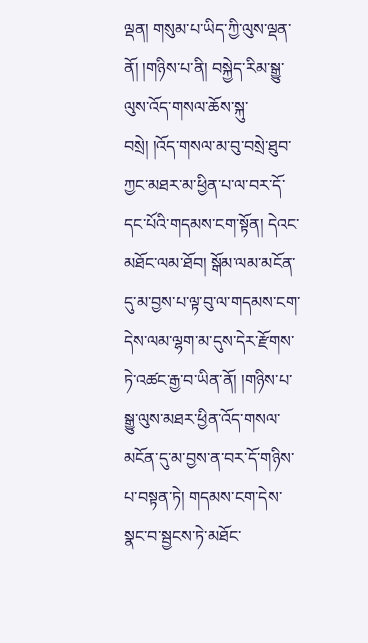ལྡན། གསུམ་པ་ཡིད་ཀྱི་ལུས་ལྡན་ནོ། །གཉིས་པ་ནི། བསྐྱེད་རིམ་སྒྱུ་ལུས་འོད་གསལ་ཆོས་སྐུ་བསྲེ། །འོད་གསལ་མ་བུ་བསྲེ་ཐུབ་ཀྱང་མཐར་མ་ཕྱིན་པ་ལ་བར་དོ་དང་པོའི་གདམས་ངག་སྟོན། དེའང་མཐོང་ལམ་ཐོབ། སྒོམ་ལམ་མངོན་དུ་མ་བྱས་པ་ལྟ་བུ་ལ་གདམས་ངག་དེས་ལམ་ལྷག་མ་དུས་དེར་རྫོགས་ཏེ་འཚང་རྒྱ་བ་ཡིན་ནོ། །གཉིས་པ་སྒྱུ་ལུས་མཐར་ཕྱིན་འོད་གསལ་མངོན་དུ་མ་བྱས་ན་བར་དོ་གཉིས་པ་བསྟན་ཏེ། གདམས་ངག་དེས་སྣང་བ་སྦྱངས་ཏེ་མཐོང་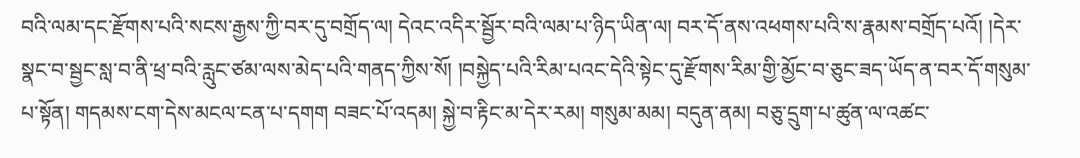བའི་ལམ་དང་རྫོགས་པའི་སངས་རྒྱས་ཀྱི་བར་དུ་བགྲོད་ལ། དེའང་འདིར་སྦྱོར་བའི་ལམ་པ་ཉིད་ཡིན་ལ། བར་དོ་ནས་འཕགས་པའི་ས་རྣམས་བགྲོད་པའོ། །དེར་སྣང་བ་སྦྱང་སླ་བ་ནི་ཕྲ་བའི་རླུང་ཙམ་ལས་མེད་པའི་གནད་ཀྱིས་སོ། །བསྐྱེད་པའི་རིམ་པའང་དེའི་སྟེང་དུ་རྫོགས་རིམ་གྱི་མྱོང་བ་ཅུང་ཟད་ཡོད་ན་བར་དོ་གསུམ་པ་སྟོན། གདམས་ངག་དེས་མངལ་ངན་པ་དགག བཟང་པོ་འདམ། སྐྱེ་བ་རྟིང་མ་དེར་རམ། གསུམ་མམ། བདུན་ནམ། བཅུ་དྲུག་པ་ཚུན་ལ་འཚང་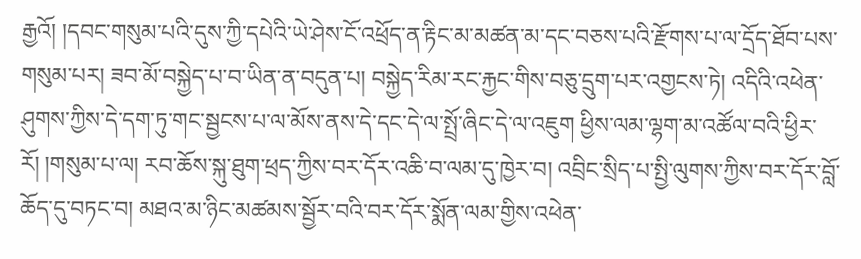རྒྱའོ། །དབང་གསུམ་པའི་དུས་ཀྱི་དཔེའི་ཡེ་ཤེས་ངོ་འཕྲོད་ན་རྟིང་མ་མཚན་མ་དང་བཅས་པའི་རྫོགས་པ་ལ་དྲོད་ཐོབ་པས་གསུམ་པར། ཟབ་མོ་བསྐྱེད་པ་བ་ཡིན་ན་བདུན་པ། བསྐྱེད་རིམ་རང་རྐྱང་གིས་བཅུ་དྲུག་པར་འགྱངས་ཏེ། འདིའི་འཕེན་ཤུགས་ཀྱིས་དེ་དག་ཏུ་གང་སྦྱངས་པ་ལ་མོས་ནས་དེ་དང་དེ་ལ་སྤྲོ་ཞིང་དེ་ལ་འཇུག ཕྱིས་ལམ་ལྷག་མ་འཚོལ་བའི་ཕྱིར་རོ། །གསུམ་པ་ལ། རབ་ཆོས་སྐུ་ཐུག་ཕྲད་ཀྱིས་བར་དོར་འཆི་བ་ལམ་དུ་ཁྱེར་བ། འབྲིང་སྲིད་པ་སྤྱི་ལུགས་ཀྱིས་བར་དོར་བློ་ཆོད་དུ་བཏང་བ། མཐའ་མ་ཉིང་མཚམས་སྦྱོར་བའི་བར་དོར་སྨོན་ལམ་གྱིས་འཕེན་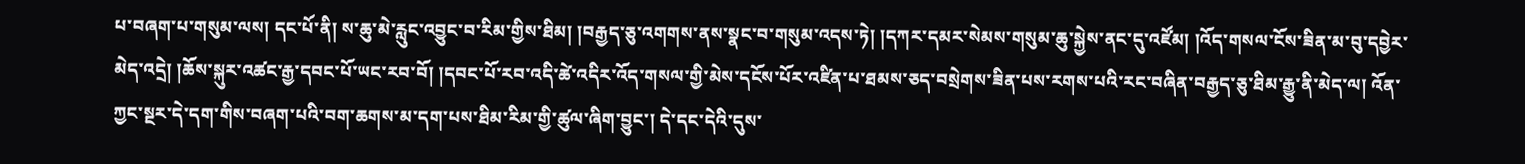པ་བཞག་པ་གསུམ་ལས། དང་པོ་ནི། ས་ཆུ་མེ་རླུང་འབྱུང་བ་རིམ་གྱིས་ཐིམ། །བརྒྱད་ཅུ་འགགས་ནས་སྣང་བ་གསུམ་འདས་ཏེ། །དཀར་དམར་སེམས་གསུམ་ཆུ་སྐྱེས་ནང་དུ་འཛོམ། །འོད་གསལ་ངོས་ཟིན་མ་བུ་དབྱེར་མེད་འདྲེ། །ཆོས་སྐུར་འཚང་རྒྱ་དབང་པོ་ཡང་རབ་བོ། །དབང་པོ་རབ་འདི་ཚེ་འདིར་འོད་གསལ་གྱི་མེས་དངོས་པོར་འཛིན་པ་ཐམས་ཅད་བསྲེགས་ཟིན་པས་རགས་པའི་རང་བཞིན་བརྒྱད་ཅུ་ཐིམ་རྒྱུ་ནི་མེད་ལ། འོན་ཀྱང་སྔར་དེ་དག་གིས་བཞག་པའི་བག་ཆགས་མ་དག་པས་ཐིམ་རིམ་གྱི་ཚུལ་ཞིག་བྱུང་། དེ་དང་དེའི་དུས་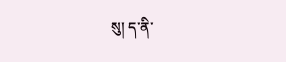སུ། ད་ནི་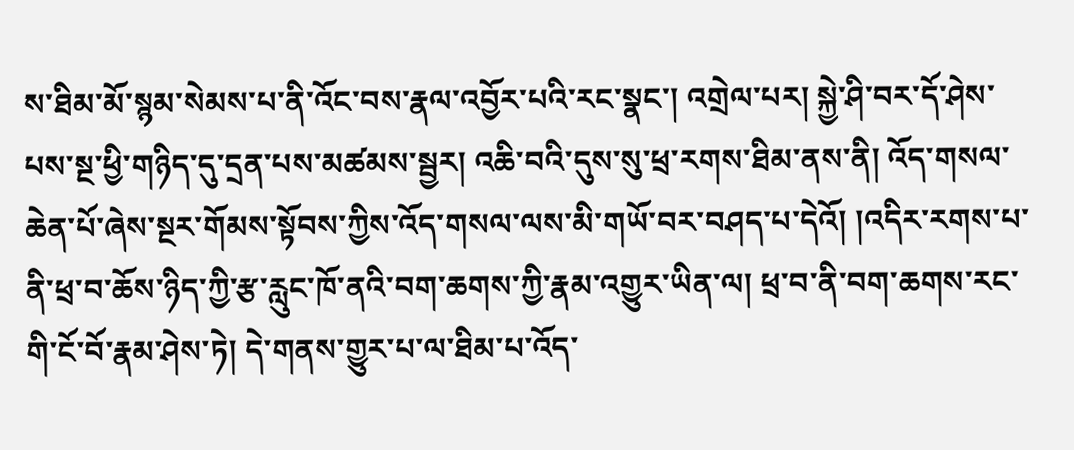ས་ཐིམ་མོ་སྙམ་སེམས་པ་ནི་འོང་བས་རྣལ་འབྱོར་པའི་རང་སྣང་། འགྲེལ་པར། སྐྱེ་ཤི་བར་དོ་ཤེས་པས་སྔ་ཕྱི་གཉིད་དུ་དྲན་པས་མཚམས་སྦྱར། འཆི་བའི་དུས་སུ་ཕྲ་རགས་ཐིམ་ནས་ནི། འོད་གསལ་ཆེན་པོ་ཞེས་སྔར་གོམས་སྟོབས་ཀྱིས་འོད་གསལ་ལས་མི་གཡོ་བར་བཤད་པ་དེའོ། །འདིར་རགས་པ་ནི་ཕྲ་བ་ཆོས་ཉིད་ཀྱི་རྩ་རླུང་ཁོ་ནའི་བག་ཆགས་ཀྱི་རྣམ་འགྱུར་ཡིན་ལ། ཕྲ་བ་ནི་བག་ཆགས་རང་གི་ངོ་བོ་རྣམ་ཤེས་ཏེ། དེ་གནས་གྱུར་པ་ལ་ཐིམ་པ་འོད་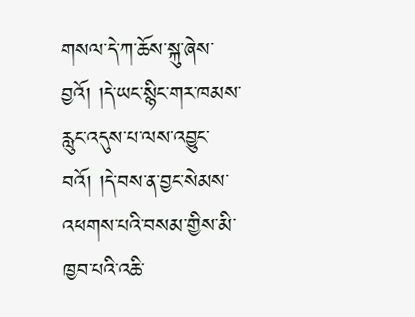གསལ་དེ་ཀ་ཆོས་སྐུ་ཞེས་བྱའོ། །དེ་ཡང་སྙིང་གར་ཁམས་རླུང་འདུས་པ་ལས་འབྱུང་བའོ། །དེ་བས་ན་བྱང་སེམས་འཕགས་པའི་བསམ་གྱིས་མི་ཁྱབ་པའི་འཆི་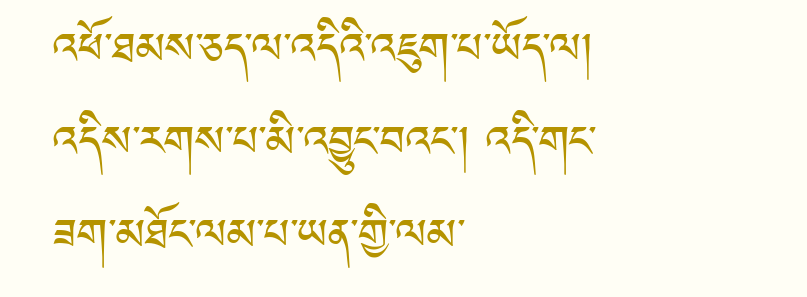འཕོ་ཐམས་ཅད་ལ་འདིའི་འཇུག་པ་ཡོད་ལ། འདིས་རགས་པ་མི་འབྱུང་བའང་། འདི་གང་ཟག་མཐོང་ལམ་པ་ཡན་གྱི་ལམ་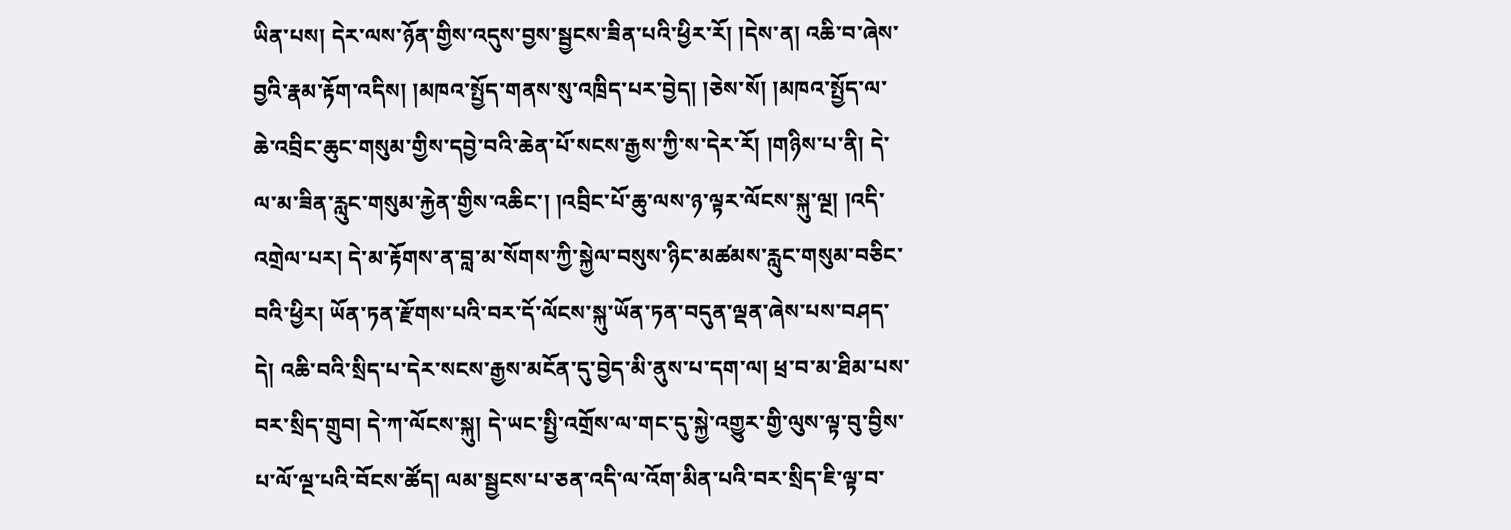ཡིན་པས། དེར་ལས་ཉོན་གྱིས་འདུས་བྱས་སྦྱངས་ཟིན་པའི་ཕྱིར་རོ། །དེས་ན། འཆི་བ་ཞེས་བྱའི་རྣམ་རྟོག་འདིས། །མཁའ་སྤྱོད་གནས་སུ་འཁྲིད་པར་བྱེད། །ཅེས་སོ། །མཁའ་སྤྱོད་ལ་ཆེ་འབྲིང་ཆུང་གསུམ་གྱིས་དབྱེ་བའི་ཆེན་པོ་སངས་རྒྱས་ཀྱི་ས་དེར་རོ། །གཉིས་པ་ནི། དེ་ལ་མ་ཟིན་རླུང་གསུམ་རྐྱེན་གྱིས་འཆིང་། །འབྲིང་པོ་ཆུ་ལས་ཉ་ལྟར་ལོངས་སྐུ་ལྔ། །འདི་འགྲེལ་པར། དེ་མ་རྟོགས་ན་བླ་མ་སོགས་ཀྱི་སྐྱེལ་བསུས་ཉིང་མཚམས་རླུང་གསུམ་བཅིང་བའི་ཕྱིར། ཡོན་ཏན་རྫོགས་པའི་བར་དོ་ལོངས་སྐུ་ཡོན་ཏན་བདུན་ལྡན་ཞེས་པས་བཤད་དེ། འཆི་བའི་སྲིད་པ་དེར་སངས་རྒྱས་མངོན་དུ་བྱེད་མི་ནུས་པ་དག་ལ། ཕྲ་བ་མ་ཐིམ་པས་བར་སྲིད་གྲུབ། དེ་ཀ་ལོངས་སྐུ། དེ་ཡང་སྤྱི་འགྲོས་ལ་གང་དུ་སྐྱེ་འགྱུར་གྱི་ལུས་ལྟ་བུ་བྱིས་པ་ལོ་ལྔ་པའི་བོངས་ཚོད། ལམ་སྦྱངས་པ་ཅན་འདི་ལ་འོག་མིན་པའི་བར་སྲིད་ཇི་ལྟ་བ་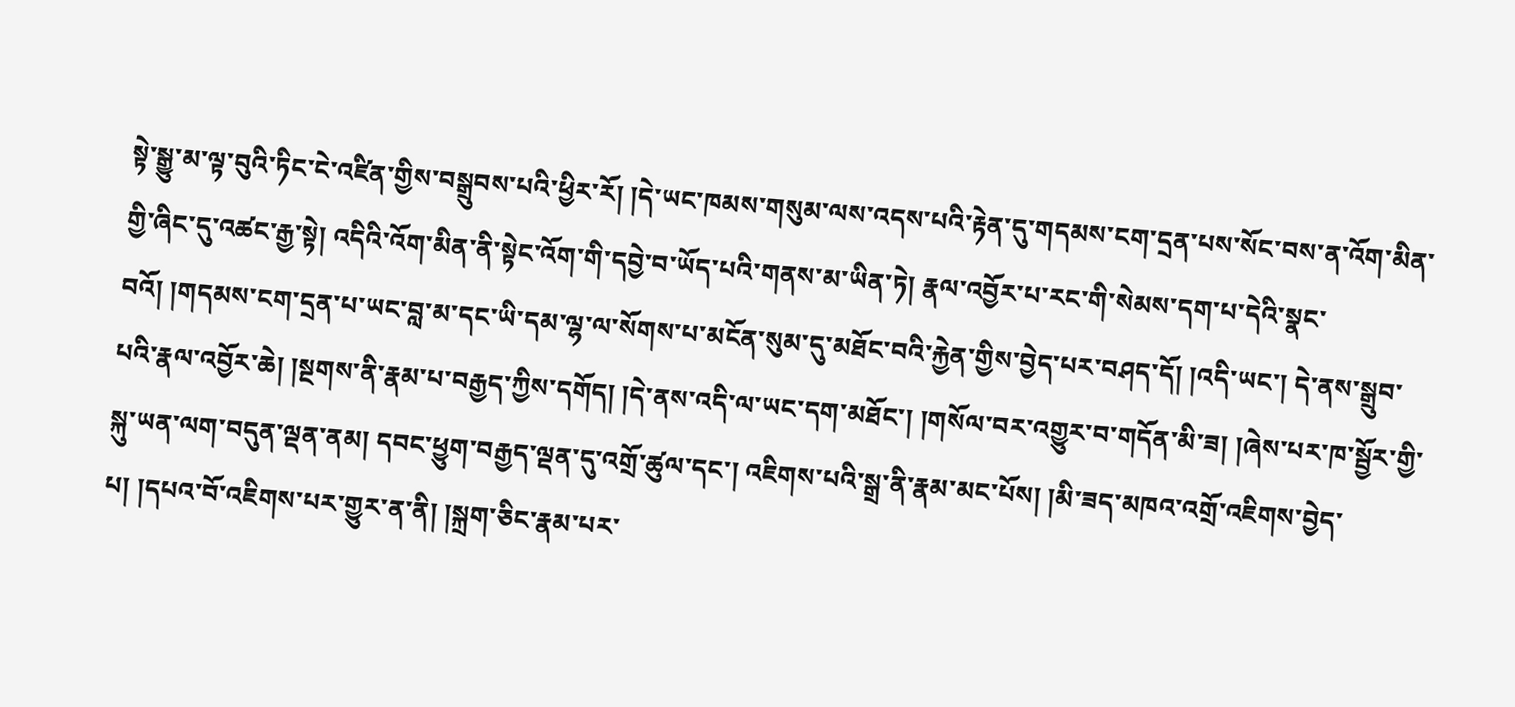སྟེ་སྒྱུ་མ་ལྟ་བུའི་ཏིང་ངེ་འཛིན་གྱིས་བསྒྲུབས་པའི་ཕྱིར་རོ། །དེ་ཡང་ཁམས་གསུམ་ལས་འདས་པའི་རྟེན་དུ་གདམས་ངག་དྲན་པས་སོང་བས་ན་འོག་མིན་གྱི་ཞིང་དུ་འཚང་རྒྱ་སྟེ། འདིའི་འོག་མིན་ནི་སྟེང་འོག་གི་དབྱེ་བ་ཡོད་པའི་གནས་མ་ཡིན་ཏེ། རྣལ་འབྱོར་པ་རང་གི་སེམས་དག་པ་དེའི་སྣང་བའོ། །གདམས་ངག་དྲན་པ་ཡང་བླ་མ་དང་ཡི་དམ་ལྷ་ལ་སོགས་པ་མངོན་སུམ་དུ་མཐོང་བའི་རྐྱེན་གྱིས་བྱེད་པར་བཤད་དོ། །འདི་ཡང་། དེ་ནས་སྒྲུབ་པའི་རྣལ་འབྱོར་ཆེ། །སྔགས་ནི་རྣམ་པ་བརྒྱད་ཀྱིས་དགོད། །དེ་ནས་འདི་ལ་ཡང་དག་མཐོང་། །གསོལ་བར་འགྱུར་བ་གདོན་མི་ཟ། །ཞེས་པར་ཁ་སྦྱོར་གྱི་སྐུ་ཡན་ལག་བདུན་ལྡན་ནམ། དབང་ཕྱུག་བརྒྱད་ལྡན་དུ་འགྲོ་ཚུལ་དང་། འཇིགས་པའི་སྒྲ་ནི་རྣམ་མང་པོས། །མི་ཟད་མཁའ་འགྲོ་འཇིགས་བྱེད་པ། །དཔའ་བོ་འཇིགས་པར་གྱུར་ན་ནི། །སྐྲག་ཅིང་རྣམ་པར་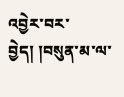འབྱེར་བར་བྱེད། །བསུན་མ་ལ་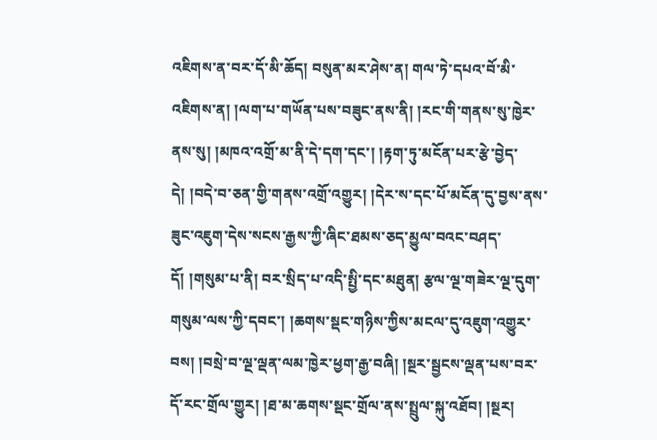འཇིགས་ན་བར་དོ་མི་ཆོད། བསུན་མར་ཤེས་ན། གལ་ཏེ་དཔའ་བོ་མི་འཇིགས་ན། །ལག་པ་གཡོན་པས་བཟུང་ནས་ནི། །རང་གི་གནས་སུ་ཁྱེར་ནས་སུ། །མཁའ་འགྲོ་མ་ནི་དེ་དག་དང་། །རྟག་ཏུ་མངོན་པར་རྩེ་བྱེད་དེ། །བདེ་བ་ཅན་གྱི་གནས་འགྲོ་འགྱུར། །དེར་ས་དང་པོ་མངོན་དུ་བྱས་ནས་ཟུང་འཇུག་དེས་སངས་རྒྱས་ཀྱི་ཞིང་ཐམས་ཅད་མྱུལ་བའང་བཤད་དོ། །གསུམ་པ་ནི། བར་སྲིད་པ་འདི་སྤྱི་དང་མཐུན། རྩལ་ལྔ་གཟེར་ལྔ་དུག་གསུམ་ལས་ཀྱི་དབང་། །ཆགས་སྡང་གཉིས་ཀྱིས་མངལ་དུ་འཇུག་འགྱུར་བས། །བསྲེ་བ་ལྔ་ལྡན་ལམ་ཁྱེར་ཕྱག་རྒྱ་བཞི། །སྔར་སྦྱངས་ལྡན་པས་བར་དོ་རང་གྲོལ་གྱུར། །ཐ་མ་ཆགས་སྡང་གྲོལ་ནས་སྤྲུལ་སྐུ་འཐོབ། །སྔར།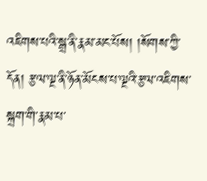འཇིགས་པའི་སྒྲ་ནི་རྣམ་མང་པོས། །སོགས་ཀྱི་དོན། རྩལ་ལྔ་ནི་ཉོན་མོངས་པ་ལྔའི་རྩལ་འཇིགས་སྐྲག་གི་རྣམ་པ་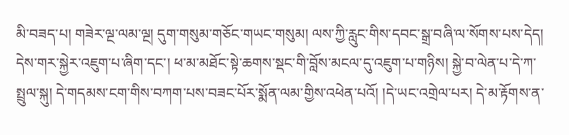མི་བཟད་པ། གཟེར་ལྔ་ལམ་ལྔ། དུག་གསུམ་གཅོང་གཡང་གསུམ། ལས་ཀྱི་རླུང་གིས་དབང་སྒྲ་བཞི་ལ་སོགས་པས་དེད། དེས་གར་སྐྱེར་འཇུག་པ་ཞིག་དང་། ཕ་མ་མཐོང་སྟེ་ཆགས་སྡང་གི་བློས་མངལ་དུ་འཇུག་པ་གཉིས། སྐྱེ་བ་ལེན་པ་དེ་ཀ་སྤྲུལ་སྐུ། དེ་གདམས་ངག་གིས་བཀག་པས་བཟང་པོར་སྨོན་ལམ་གྱིས་འཕེན་པའོ། །དེ་ཡང་འགྲེལ་པར། དེ་མ་རྟོགས་ན་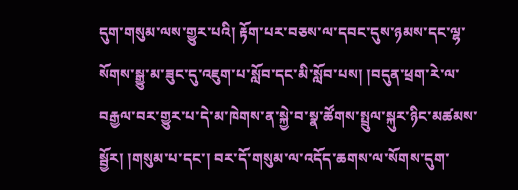དུག་གསུམ་ལས་གྱུར་པའི། རྟོག་པར་བཅས་ལ་དབང་དུས་ཉམས་དང་ལྷ་སོགས་སྒྱུ་མ་ཟུང་དུ་འཇུག་པ་སློབ་དང་མི་སློབ་པས། །བདུན་ཕྲག་རེ་ལ་བརྒྱལ་བར་གྱུར་པ་དེ་མ་ཁེགས་ན་སྐྱེ་བ་སྣ་ཚོགས་སྤྲུལ་སྐུར་ཉིང་མཚམས་སྦྱོར། །གསུམ་པ་དང་། བར་དོ་གསུམ་ལ་འདོད་ཆགས་ལ་སོགས་དུག་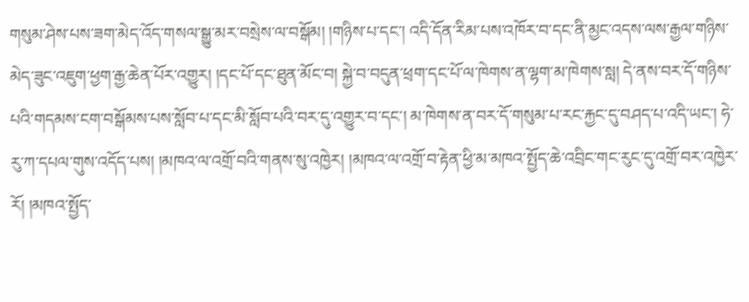གསུམ་ཤེས་པས་ཟག་མེད་འོད་གསལ་སྒྱུ་མར་བསྲེས་ལ་བསྒོམ། །གཉིས་པ་དང་། འདི་དོན་རིམ་པས་འཁོར་བ་དང་ནི་མྱང་འདས་ལས་རྒྱལ་གཉིས་མེད་ཟུང་འཇུག་ཕྱག་རྒྱ་ཆེན་པོར་འགྱུར། །དང་པོ་དང་ཐུན་མོང་བ། སྐྱེ་བ་བདུན་ཕྲག་དང་པོ་ལ་ཁེགས་ན་ལྷག་མ་ཁེགས་སླ། དེ་ནས་བར་དོ་གཉིས་པའི་གདམས་ངག་བསྒོམས་པས་སློབ་པ་དང་མི་སློབ་པའི་བར་དུ་འགྱུར་བ་དང་། མ་ཁེགས་ན་བར་དོ་གསུམ་པ་རང་རྐྱང་དུ་བཤད་པ་འདི་ཡང་། ཧེ་རུ་ཀ་དཔལ་གུས་འདོད་པས། །མཁའ་ལ་འགྲོ་བའི་གནས་སུ་འཁྱེར། །མཁའ་ལ་འགྲོ་བ་རྟེན་ཕྱི་མ་མཁའ་སྤྱོད་ཆེ་འབྲིང་གང་རུང་དུ་འགྲོ་བར་འཁྱེར་རོ། །མཁའ་སྤྱོད་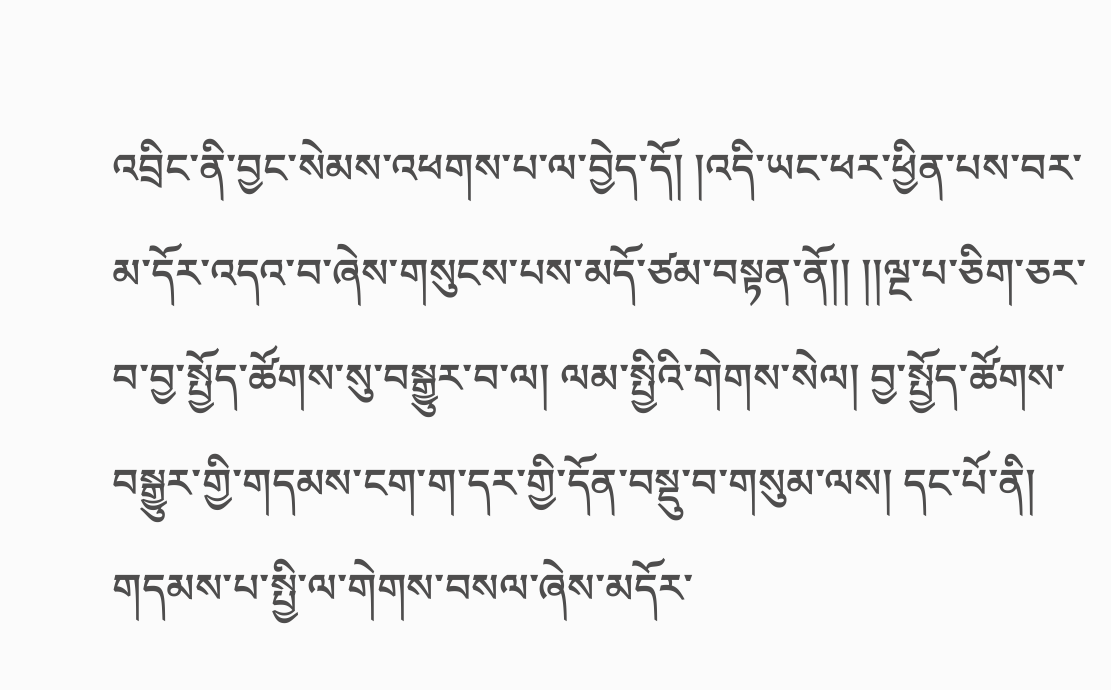འབྲིང་ནི་བྱང་སེམས་འཕགས་པ་ལ་བྱེད་དོ། །འདི་ཡང་ཕར་ཕྱིན་པས་བར་མ་དོར་འདའ་བ་ཞེས་གསུངས་པས་མདོ་ཙམ་བསྟན་ནོ།། །།ལྔ་པ་ཅིག་ཅར་བ་བྱ་སྤྱོད་ཚོགས་སུ་བསྒྱུར་བ་ལ། ལམ་སྤྱིའི་གེགས་སེལ། བྱ་སྤྱོད་ཚོགས་བསྒྱུར་གྱི་གདམས་ངག་ག་དར་གྱི་དོན་བསྡུ་བ་གསུམ་ལས། དང་པོ་ནི། གདམས་པ་སྤྱི་ལ་གེགས་བསལ་ཞེས་མདོར་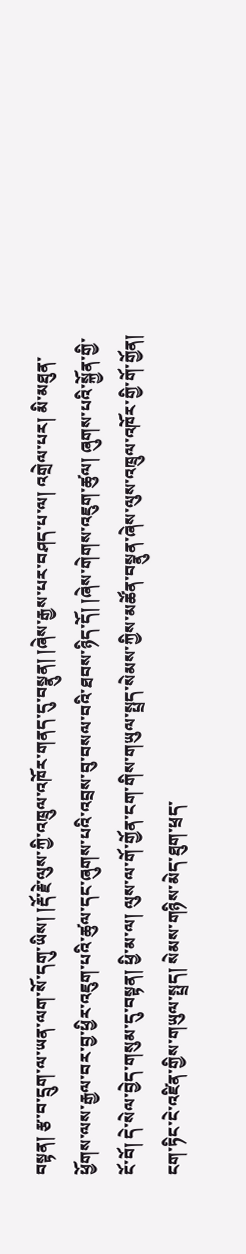བསྟན། རྩ་བ་དྲུག་ལ་ཡན་ལག་སོ་དགུ་ཡིས། །རྡོ་རྗེ་ལུས་ཀྱི་འཁྲུལ་འཁོར་གནད་དུ་བསྣུན། །ཞེས་རྒྱས་པར་བཤད་པ་ལ། འགྲེལ་པར། མི་མཐུན་ཕྱོགས་ལས་རྒྱལ་བར་བྱ་ཕྱིར་འཇུག་པའི་ཚུལ་དང་ཞུགས་པའི་འབྲས་བུ་བསལ་བའི་ཐབས་ཉིད་དོ། །ཞེས་གེགས་འཇུག་ཚུལ། ཞུགས་པའི་སྐྱོན་གྱི་ངོ་བོ། དེ་སེལ་བྱེད་གསུམ་དུ་བསྟན། ཕྱི་མ་ལ། ལུས་ལ་གོ་གྱོན་ངག་གིས་གཡུལ་སྤྲད་སེམས་ཀྱིས་མཚོན་བསྣུན་ཞེས་ལུས་འཁྲུལ་འཁོར་གྱི་གོ་གྱོན། ངག་ཏིང་ངེ་འཛིན་གྱིས་གཡུལ་སྤྲད། སེམས་གཉིས་མེད་ཐུག་ཕྲད་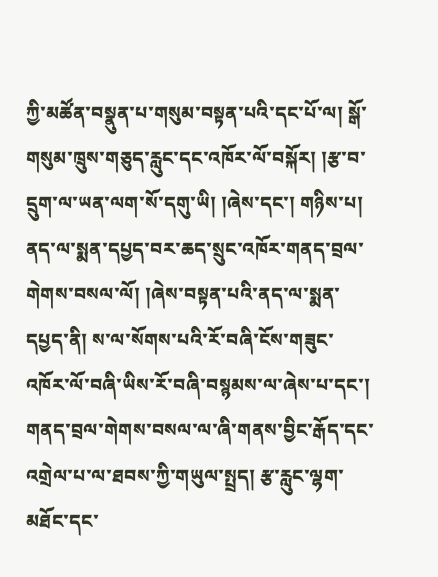ཀྱི་མཚོན་བསྣུན་པ་གསུམ་བསྟན་པའི་དང་པོ་ལ། སྒོ་གསུམ་ཁྲུས་གཅུད་རླུང་དང་འཁོར་ལོ་བསྐོར། །རྩ་བ་དྲུག་ལ་ཡན་ལག་སོ་དགུ་ཡི། །ཞེས་དང་། གཉིས་པ། ནད་ལ་སྨན་དཔྱད་བར་ཆད་སྲུང་འཁོར་གནད་བྲལ་གེགས་བསལ་ལོ། །ཞེས་བསྟན་པའི་ནད་ལ་སྨན་དཔྱད་ནི། ས་ལ་སོགས་པའི་རོ་བཞི་ངོས་གཟུང་འཁོར་ལོ་བཞི་ཡིས་རོ་བཞི་བསྙམས་ལ་ཞེས་པ་དང་། གནད་བྲལ་གེགས་བསལ་ལ་ཞི་གནས་བྱིང་རྒོད་དང་འགྲེལ་པ་ལ་ཐབས་ཀྱི་གཡུལ་སྤྲད། རྩ་རླུང་ལྷག་མཐོང་དང་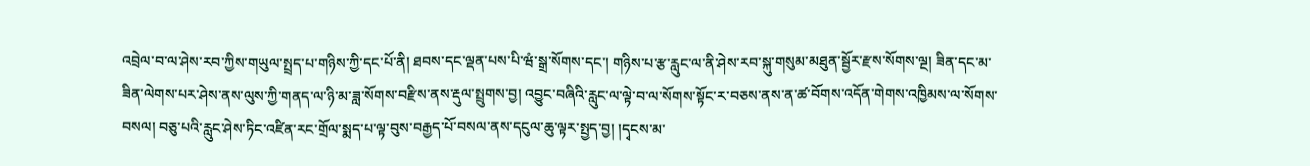འབྲེལ་བ་ལ་ཤེས་རབ་ཀྱིས་གཡུལ་སྤྲད་པ་གཉིས་ཀྱི་དང་པོ་ནི། ཐབས་དང་ལྡན་པས་པི་ཝཾ་སྒྲ་སོགས་དང་། གཉིས་པ་རྩ་རླུང་ལ་ནི་ཤེས་རབ་སྐུ་གསུམ་མཐུན་སྦྱོར་རྫས་སོགས་ལྔ། ཟིན་དང་མ་ཟིན་ལེགས་པར་ཤེས་ནས་ལུས་ཀྱི་གནད་ལ་ཉི་མ་ཟླ་སོགས་བརྫིས་ནས་རྡུལ་སྤྲུགས་བྱ། འབྱུང་བཞིའི་རླུང་ལ་ལྟེ་བ་ལ་སོགས་སྟོང་ར་བཅས་ནས་ན་ཚ་བོགས་འདོན་གེགས་འཁྱིམས་ལ་སོགས་བསལ། བཅུ་པའི་རླུང་ཤེས་ཏིང་འཛིན་རང་གྲོལ་སྨད་པ་ལྟ་བུས་བརྒྱད་པོ་བསལ་ནས་དངུལ་ཆུ་ལྟར་སྤྱད་བྱ། །དྭངས་མ་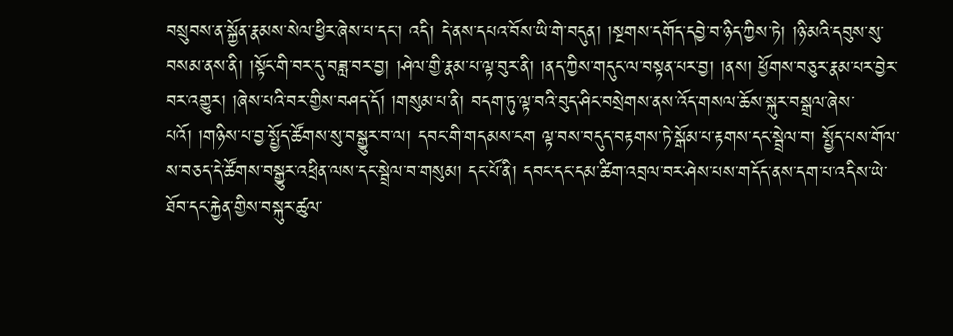བསྲུབས་ན་སྐྱོན་རྣམས་སེལ་ཕྱིར་ཞེས་པ་དང་། འདི། དེ་ནས་དཔའ་བོས་ཡི་གེ་བདུན། །སྔགས་དགོད་དབྱེ་བ་ཉིད་ཀྱིས་ཏེ། །ཉི་མའི་དབུས་སུ་བསམ་ནས་ནི། །སྟོང་གི་བར་དུ་བཟླ་བར་བྱ། །ཤེལ་གྱི་རྣམ་པ་ལྟ་བུར་ནི། །ནད་ཀྱིས་གདུང་ལ་བསྟན་པར་བྱ། །ནས། ཕྱོགས་བཅུར་རྣམ་པར་བྱེར་བར་འགྱུར། །ཞེས་པའི་བར་གྱིས་བཤད་དོ། །གསུམ་པ་ནི། བདག་ཏུ་ལྟ་བའི་བུད་ཤིང་བསྲེགས་ནས་འོད་གསལ་ཆོས་སྐུར་བསྒྲལ་ཞེས་པའོ། །གཉིས་པ་བྱ་སྤྱོད་ཚོགས་སུ་བསྒྱུར་བ་ལ། དབང་གི་གདམས་ངག ལྟ་བས་བདུད་བརྟགས་ཏེ་སྒོམ་པ་རྟགས་དང་སྦྲེལ་བ། སྤྱོད་པས་གོལ་ས་བཅད་དེ་ཚོགས་བསྒྱུར་འཕྲིན་ལས་དང་སྦྲེལ་བ་གསུམ། དང་པོ་ནི། དབང་དང་དམ་ཚིག་འབྲལ་བར་ཤེས་པས་གདོད་ནས་དག་པ་འདིས་ཡེ་ཐོབ་དང་རྐྱེན་གྱིས་བསྐུར་ཚུལ་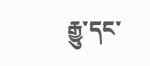རྒྱུ་དང་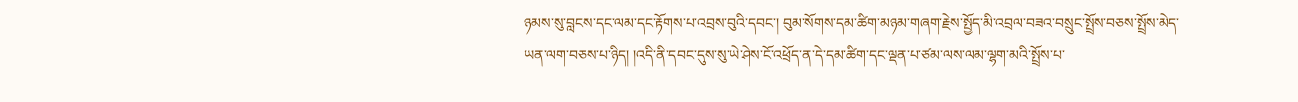ཉམས་སུ་བླངས་དང་ལམ་དང་རྟོགས་པ་འབྲས་བུའི་དབང་། བུམ་སོགས་དམ་ཚིག་མཉམ་གཞག་རྗེས་སྤྱོད་མི་འབྲལ་བཟའ་བསྲུང་སྤྲོས་བཅས་སྤྲོས་མེད་ཡན་ལག་བཅས་པ་ཉིད། །འདི་ནི་དབང་དུས་སུ་ཡེ་ཤེས་ངོ་འཕྲོད་ན་དེ་དམ་ཚིག་དང་ལྡན་པ་ཙམ་ལས་ལམ་ལྷག་མའི་སྤྲོས་པ་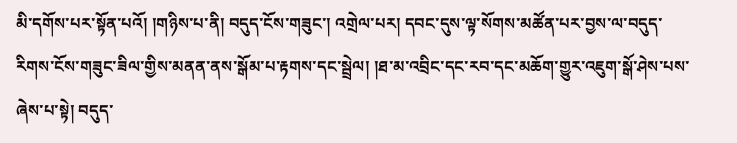མི་དགོས་པར་སྟོན་པའོ། །གཉིས་པ་ནི། བདུད་ངོས་གཟུང་། འགྲེལ་པར། དབང་དུས་ལྟ་སོགས་མཚོན་པར་བྱས་ལ་བདུད་རིགས་ངོས་གཟུང་ཟིལ་གྱིས་མནན་ནས་སྒོམ་པ་རྟགས་དང་སྦྲེལ། །ཐ་མ་འབྲིང་དང་རབ་དང་མཆོག་གྱུར་འཇུག་སྒོ་ཤེས་པས་ཞེས་པ་སྟེ། བདུད་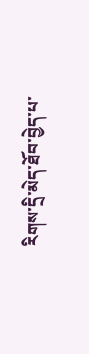རིགས་དྲི་མེད་ཐོབ་བྱེད་པ་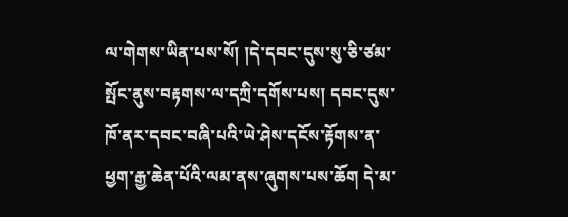ལ་གེགས་ཡིན་པས་སོ། །དེ་དབང་དུས་སུ་ཅི་ཙམ་སྤོང་ནུས་བརྟགས་ལ་དཀྲི་དགོས་པས། དབང་དུས་ཁོ་ནར་དབང་བཞི་པའི་ཡེ་ཤེས་དངོས་རྟོགས་ན་ཕྱག་རྒྱ་ཆེན་པོའི་ལམ་ནས་ཞུགས་པས་ཆོག དེ་མ་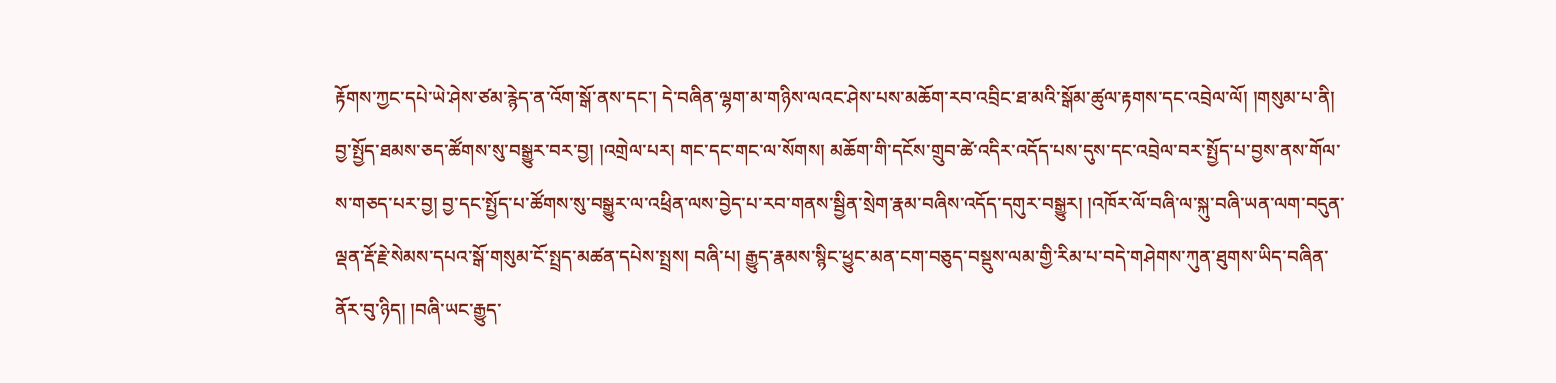རྟོགས་ཀྱང་དཔེ་ཡེ་ཤེས་ཙམ་རྙེད་ན་འོག་སྒོ་ནས་དང་། དེ་བཞིན་ལྷག་མ་གཉིས་ལའང་ཤེས་པས་མཆོག་རབ་འབྲིང་ཐ་མའི་སྒོམ་ཚུལ་རྟགས་དང་འབྲེལ་ལོ། །གསུམ་པ་ནི། བྱ་སྤྱོད་ཐམས་ཅད་ཚོགས་སུ་བསྒྱུར་བར་བྱ། །འགྲེལ་པར། གང་དང་གང་ལ་སོགས། མཆོག་གི་དངོས་གྲུབ་ཚེ་འདིར་འདོད་པས་དུས་དང་འབྲེལ་བར་སྤྱོད་པ་བྱས་ནས་གོལ་ས་གཅད་པར་བྱ། བྱ་དང་སྤྱོད་པ་ཚོགས་སུ་བསྒྱུར་ལ་འཕྲིན་ལས་བྱེད་པ་རབ་གནས་སྦྱིན་སྲེག་རྣམ་བཞིས་འདོད་དགུར་བསྒྱུར། །འཁོར་ལོ་བཞི་ལ་སྐུ་བཞི་ཡན་ལག་བདུན་ལྡན་རྡོ་རྗེ་སེམས་དཔའ་སྒོ་གསུམ་ངོ་སྤྲད་མཚན་དཔེས་སྤྲས། བཞི་པ། རྒྱུད་རྣམས་སྙིང་ཕྱུང་མན་ངག་བཅུད་བསྡུས་ལམ་གྱི་རིམ་པ་བདེ་གཤེགས་ཀུན་ཐུགས་ཡིད་བཞིན་ནོར་བུ་ཉིད། །བཞི་ཡང་རྒྱུད་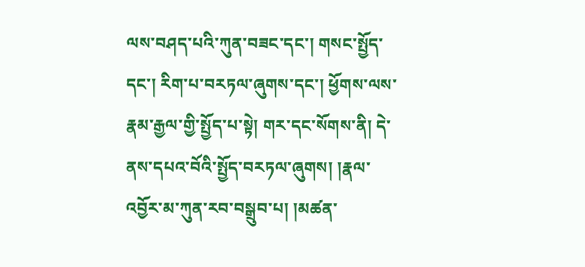ལས་བཤད་པའི་ཀུན་བཟང་དང་། གསང་སྤྱོད་དང་། རིག་པ་བརཏལ་ཞུགས་དང་། ཕྱོགས་ལས་རྣམ་རྒྱལ་གྱི་སྤྱོད་པ་སྟེ། གར་དང་སོགས་ནི། དེ་ནས་དཔའ་བོའི་སྤྱོད་བརཏལ་ཞུགས། །རྣལ་འབྱོར་མ་ཀུན་རབ་བསྒྲུབ་པ། །མཚན་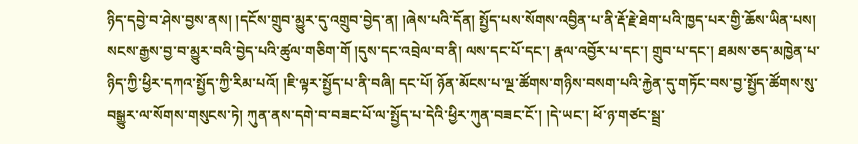ཉིད་དབྱེ་བ་ཤེས་བྱས་ནས། །དངོས་གྲུབ་མྱུར་དུ་འགྲུབ་བྱེད་ན། །ཞེས་པའི་དོན། སྤྱོད་པས་སོགས་འབྱིན་པ་ནི་རྡོ་རྗེ་ཐེག་པའི་ཁྱད་པར་གྱི་ཆོས་ཡིན་པས། སངས་རྒྱས་བྱ་བ་མྱུར་བའི་བྱེད་པའི་ཚུལ་གཅིག་གོ །དུས་དང་འབྲེལ་བ་ནི། ལས་དང་པོ་དང་། རྣལ་འབྱོར་པ་དང་། གྲུབ་པ་དང་། ཐམས་ཅད་མཁྱེན་པ་ཉིད་ཀྱི་ཕྱིར་དཀའ་སྤྱོད་ཀྱི་རིམ་པའོ། །ཇི་ལྟར་སྤྱོད་པ་ནི་བཞི། དང་པོ། ཉོན་མོངས་པ་ལྔ་ཚོགས་གཉིས་བསག་པའི་རྐྱེན་དུ་གཏོང་བས་བྱ་སྤྱོད་ཚོགས་སུ་བསྒྱུར་ལ་སོགས་གསུངས་ཏེ། ཀུན་ནས་དགེ་བ་བཟང་པོ་ལ་སྤྱོད་པ་དེའི་ཕྱིར་ཀུན་བཟང་ངོ་། །དེ་ཡང་། ཕོ་ཉ་གཙང་སྦྲ་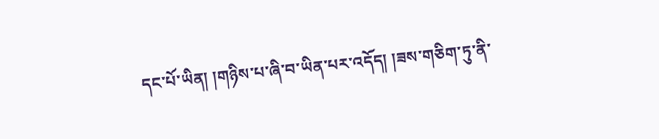དང་པོ་ཡིན། །གཉིས་པ་ཞི་བ་ཡིན་པར་འདོད། །ཟས་གཅིག་ཏུ་ནི་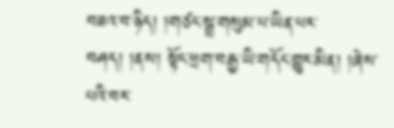བཟའ་བ་ཉིད། །གཙང་སྦྲ་གསུམ་པ་ཡིན་པར་བཤད། །ནས། སྟོང་ཕྲག་བརྒྱ་ཡི་གདོང་གྱུར་མིན། །ཞེས་པའི་བར་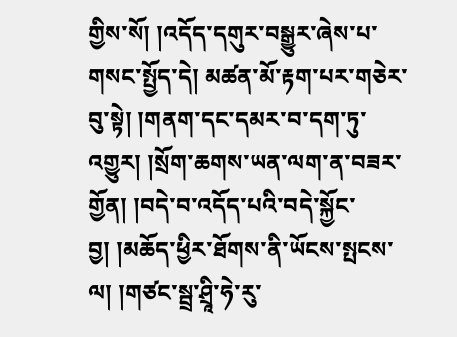གྱིས་སོ། །འདོད་དགུར་བསྒྱུར་ཞེས་པ་གསང་སྤྱོད་དེ། མཚན་མོ་རྟག་པར་གཅེར་བུ་སྟེ། །གནག་དང་དམར་བ་དག་ཏུ་འགྱུར། །སྲོག་ཆགས་ཡན་ལག་ན་བཟར་གྱོན། །བདེ་བ་འདོད་པའི་བདེ་སྐྱོང་བྱ། །མཆོད་ཕྱིར་ཐོགས་ནི་ཡོངས་སྤངས་ལ། །གཙང་སྦྲ་ཤྲཱི་ཧེ་རུ་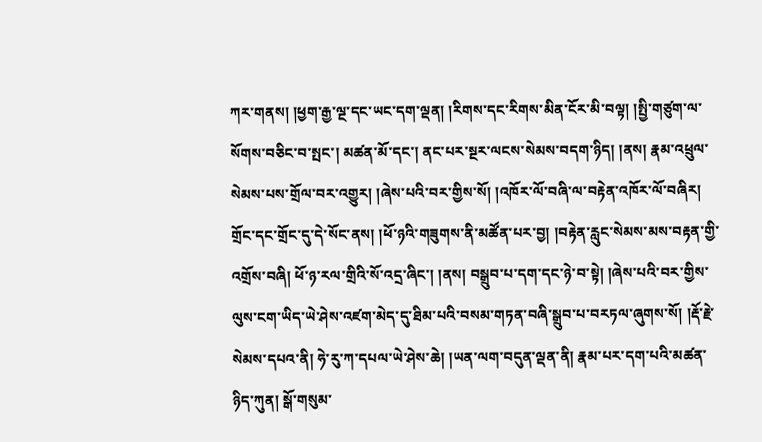ཀར་གནས། །ཕྱག་རྒྱ་ལྔ་དང་ཡང་དག་ལྡན། །རིགས་དང་རིགས་མིན་ངོར་མི་བལྟ། །སྤྱི་གཙུག་ལ་སོགས་བཅིང་བ་སྤང་། མཚན་མོ་དང་། ནང་པར་སྔར་ལངས་སེམས་བདག་ཉིད། །ནས། རྣམ་འཕྲུལ་སེམས་པས་གྲོལ་བར་འགྱུར། །ཞེས་པའི་བར་གྱིས་སོ། །འཁོར་ལོ་བཞི་ལ་བརྟེན་འཁོར་ལོ་བཞིར། གྲོང་དང་གྲོང་དུ་དེ་སོང་ནས། །ཕོ་ཉའི་གཟུགས་ནི་མཚོན་པར་བྱ། །བརྟེན་རླུང་སེམས་མས་བརྟན་གྱི་འགྲོས་བཞི། ཕོ་ཉ་རལ་གྲིའི་སོ་འདྲ་ཞིང་། །ནས། བསྒྲུབ་པ་དག་དང་ཉེ་བ་སྟེ། །ཞེས་པའི་བར་གྱིས་ལུས་ངག་ཡིད་ཡེ་ཤེས་འཛག་མེད་དུ་ཐིམ་པའི་བསམ་གཏན་བཞི་སྒྲུབ་པ་བརཏལ་ཞུགས་སོ། །རྡོ་རྗེ་སེམས་དཔའ་ནི། ཧེ་རུ་ཀ་དཔལ་ཡེ་ཤེས་ཆེ། །ཡན་ལག་བདུན་ལྡན་ནི། རྣམ་པར་དག་པའི་མཚན་ཉིད་ཀུན། སྒོ་གསུམ་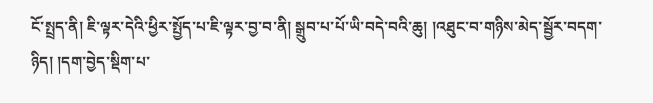ངོ་སྤྲད་ནི། ཇི་ལྟར་དེའི་ཕྱིར་སྤྱོད་པ་ཇི་ལྟར་བྱ་བ་ནི། སྒྲུབ་པ་པོ་ཡི་བདེ་བའི་ཆུ། །འཐུང་བ་གཉིས་མེད་སྦྱོར་བདག་ཉིད། །དག་བྱེད་སྡིག་པ་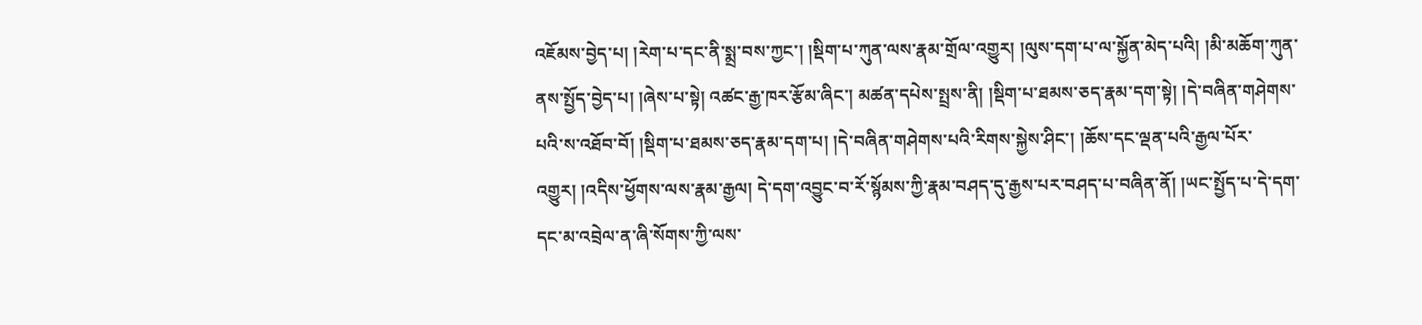འཇོམས་བྱེད་པ། །རེག་པ་དང་ནི་སྨྲ་བས་ཀྱང་། །སྡིག་པ་ཀུན་ལས་རྣམ་གྲོལ་འགྱུར། །ལུས་དག་པ་ལ་སྐྱོན་མེད་པའི། །མི་མཆོག་ཀུན་ནས་སྤྱོད་བྱེད་པ། །ཞེས་པ་སྟེ། འཚང་རྒྱ་ཁར་རྩོམ་ཞིང་། མཚན་དཔེས་སྤྲས་ནི། །སྡིག་པ་ཐམས་ཅད་རྣམ་དག་སྟེ། །དེ་བཞིན་གཤེགས་པའི་ས་འཐོབ་བོ། །སྡིག་པ་ཐམས་ཅད་རྣམ་དག་པ། །དེ་བཞིན་གཤེགས་པའི་རིགས་སྐྱེས་ཤིང་། །ཆོས་དང་ལྡན་པའི་རྒྱལ་པོར་འགྱུར། །འདིས་ཕྱོགས་ལས་རྣམ་རྒྱལ། དེ་དག་འབྱུང་བ་རོ་སྙོམས་ཀྱི་རྣམ་བཤད་དུ་རྒྱས་པར་བཤད་པ་བཞིན་ནོ། །ཡང་སྤྱོད་པ་དེ་དག་དང་མ་འབྲེལ་ན་ཞི་སོགས་ཀྱི་ལས་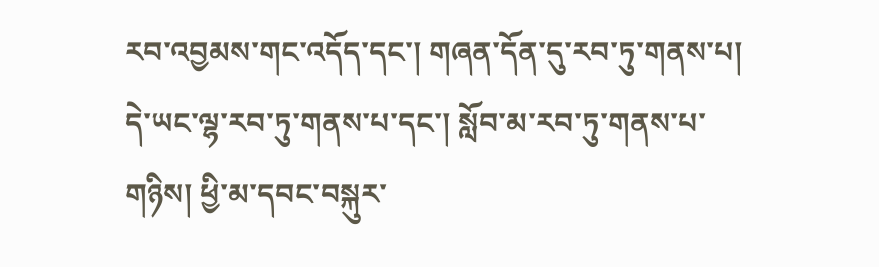རབ་འབྱམས་གང་འདོད་དང་། གཞན་དོན་དུ་རབ་ཏུ་གནས་པ། དེ་ཡང་ལྷ་རབ་ཏུ་གནས་པ་དང་། སློབ་མ་རབ་ཏུ་གནས་པ་གཉིས། ཕྱི་མ་དབང་བསྐུར་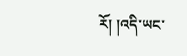རོ། །འདི་ཡང་